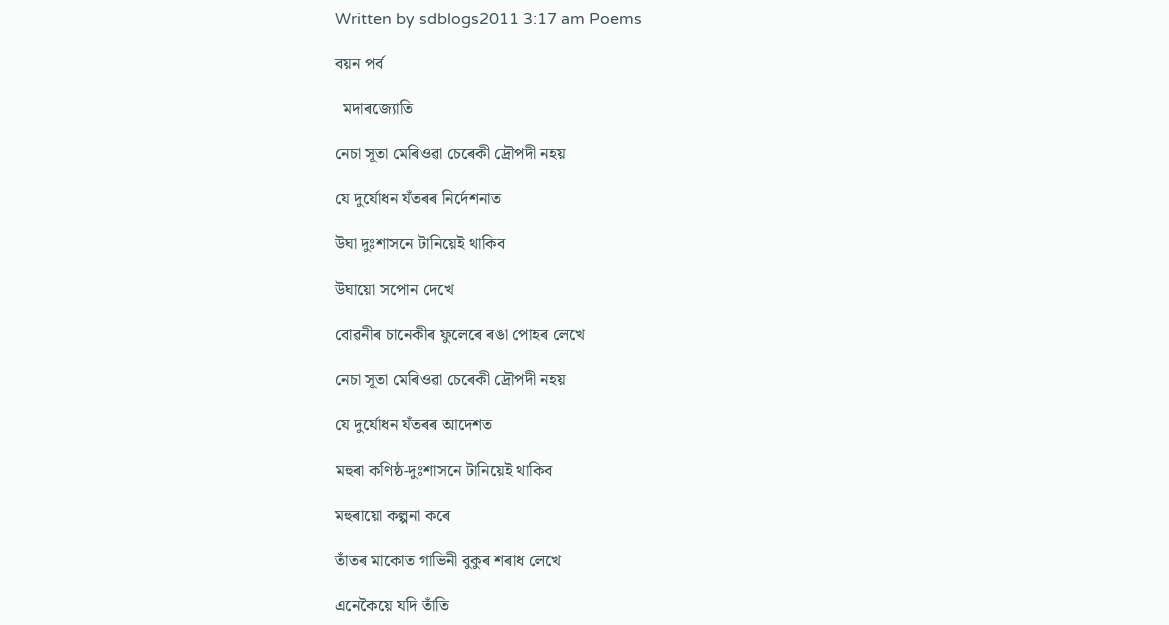Written by sdblogs2011 3:17 am Poems

বয়ন পৰ্ব

  মদাৰজ্যোতি

নেচা সূতা মেৰিওৱা চেৰেকী দ্ৰৌপদী নহয়

যে দুৰ্যোধন যঁতৰৰ নিৰ্দেশনাত

উঘা দুঃশাসনে টানিয়েই থাকিব

উঘায়ো সপোন দেখে

বোৱনীৰ চানেকীৰ ফুলেৰে ৰঙা পোহৰ লেখে

নেচা সূতা মেৰিওৱা চেৰেকী দ্ৰৌপদী নহয়

যে দুৰ্যোধন যঁতৰৰ আদেশত

মহুৰা কণিষ্ঠ-দুঃশাসনে টানিয়েই থাকিব

মহুৰায়ো কল্পনা কৰে

তাঁতৰ মাকোত গাভিনী বুকুৰ শৰাধ লেখে

এনেকৈয়ে যদি তাঁতি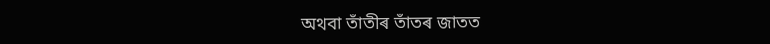অথবা তাঁতীৰ তাঁতৰ জাতত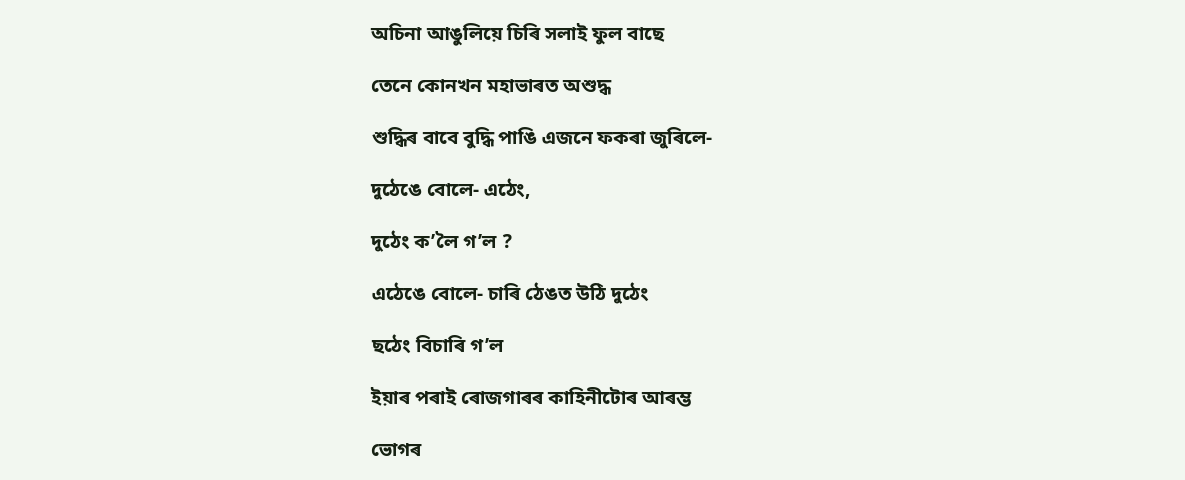অচিনা আঙুলিয়ে চিৰি সলাই ফুল বাছে

তেনে কোনখন মহাভাৰত অশুদ্ধ

শুদ্ধিৰ বাবে বুদ্ধি পাঙি এজনে ফকৰা জুৰিলে-

দুঠেঙে বোলে- এঠেং,

দুঠেং ক’লৈ গ’ল ?

এঠেঙে বোলে- চাৰি ঠেঙত উঠি দুঠেং

ছঠেং বিচাৰি গ’ল

ইয়াৰ পৰাই ৰোজগাৰৰ কাহিনীটোৰ আৰম্ভ

ভোগৰ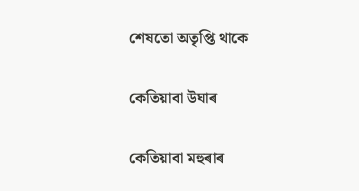শেষতো অতৃপ্তি থাকে

কেতিয়াবা উঘাৰ

কেতিয়াবা মহুৰাৰ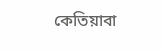কেতিয়াবা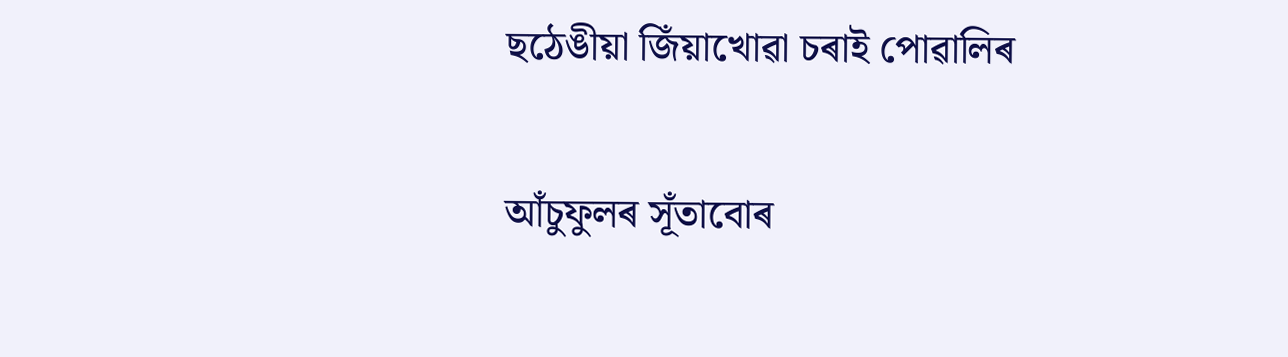ছঠেঙীয়া জিঁয়াখোৱা চৰাই পোৱালিৰ

আঁচুফুলৰ সূঁতাবোৰ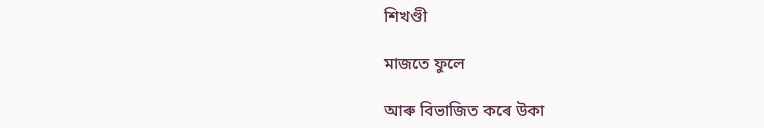শিখণ্ডী

মাজতে ফুলে

আৰু বিভাজিত কৰে উকা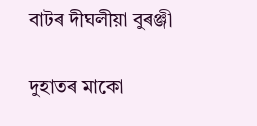বাটৰ দীঘলীয়া বুৰঞ্জী

দুহাতৰ মাকো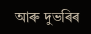আৰু দুভৰিৰ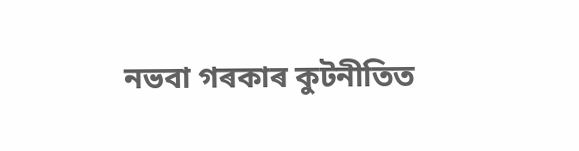নভবা গৰকাৰ কুটনীতিত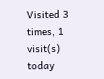Visited 3 times, 1 visit(s) today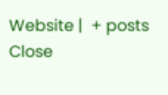Website |  + posts
Close